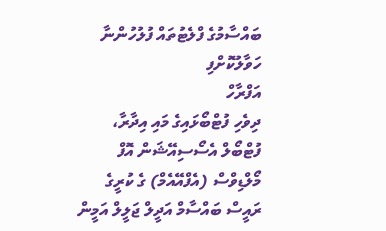ބައްސާމުގެ ފްލެޓުތައް ފުލުހުންނާ ހަވާލުކޮށްފި
އަފްރާހް
ދިވެހި ފުޓްބޯޅައިގެ މައި އިދާރާ، ފުޓްބޯލް އެސޯސިއޭޝަން އޮފް މޯލްޑިވްސް (އެފްއޭއެމް) ގެ ކުރީގެ ރައީސް ބައްސާމް އަދީލް ޖަލީލް އަމީން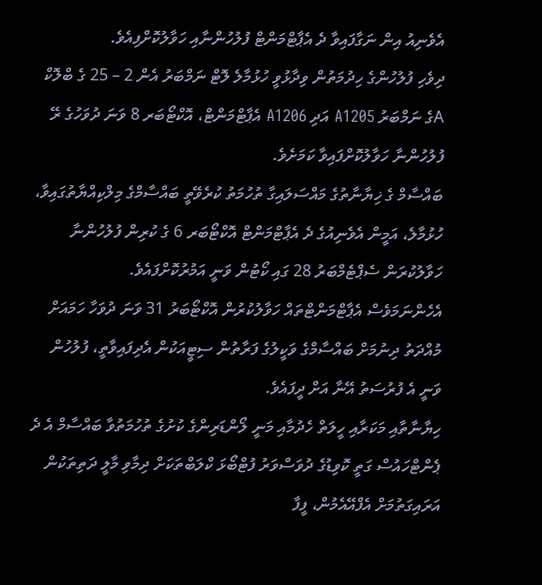އެވެނިއު އިން ނަގާފައިވާ ދެ އެޕާޓްމަންޓް ފުލުހުންނާއި ހަވާލުކޮށްފިއެވެ.
ދިވެހި ފުލުހުންގެ ހިދުމަތުން ވިދާޅުވީ ހުޅުމާލެ ލޮޓް ނަމްބަރު އެން 2 – 25 ގެ ބްލޮކް Aގެ ނަމްބަރު A1205 އަދި A1206 އެޕާޓްމަންޓް، އޮކްޓޯބަރ 8 ވަނަ ދުވަހުގެ ރޭ ފުލުހުންނާ ހަވާލުކޮށްފައިވާ ކަމަށެވެ.
ބައްސާމް ގެ ޚިޔާނާތުގެ މައްސަލައިގާ ތުހުމަތު ކުރެވޭތީ ބައްސާމްގެ މިލްކިއްޔާތުގައިވާ، ހުޅުމާލެ، އަމީން އެވެނިއުގެ ދެ އެޕާޓްމަންޓް އޮކްޓޯބަރ 6 ގެ ކުރިން ފުލުހުންނާ ހަވާލުކުރަން ސެޕްޓެމްބަރު 28 ގައި ކޯޓުން ވަނީ އަމުރުކޮށްފައެވެ.
އެހެންނަމަވެސް އެޕާޓްމަންޓްތައް ހަވާލުކުރުން އޮކްޓޯބަރު 31 ވަނަ ދުވަހާ ހަމައަށް މުއްދަތު ދިނުމަށް ބައްސާމްގެ ވަކީލުގެ ފަރާތުން ސިޓީއަކުން އެދިފައިވާތީ، ފުލުހުން ވަނީ އެ ފުރުސަތު އޭނާ އަށް ދީފައެވެ.
ހިޔާނާތާއި މަކަރާއި ހީލަތް ހެދުމާއި މަނީ ލޯންޑަރިންގެ ކުށުގެ ތުހުމަތުވާ ބައްސާމް އެ ދެ ޕެންޓްހައުސް ގަތީ ކޮވިޑުގެ ދުވަސްވަރު ފުޓްބޯޅަ ކްލަބްތަކަށް ދިމާވި މާލީ ދަތިތަކުން އަރައިގަތުމަށް އެފްއޭއެމުން، ފީފާ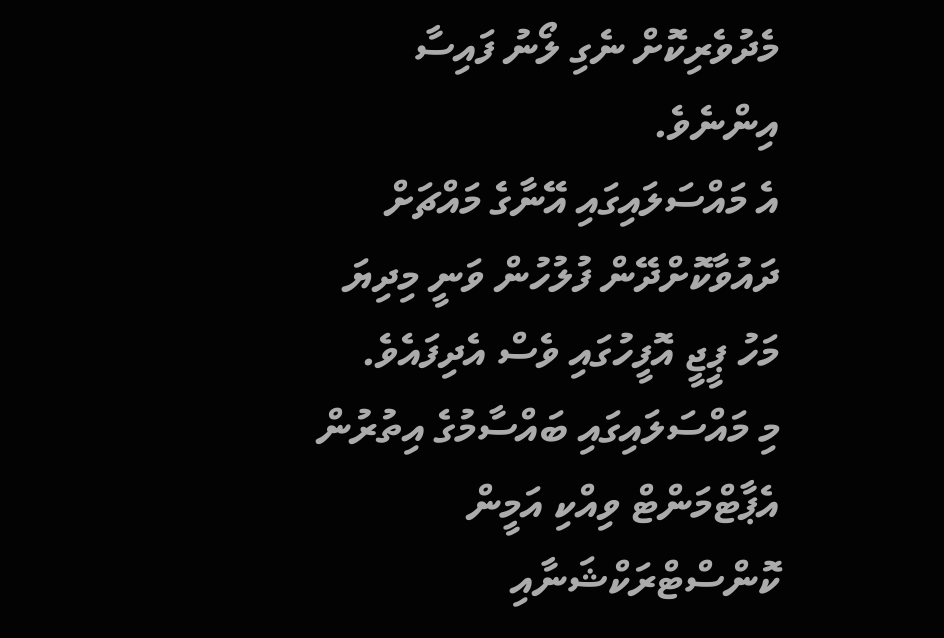މެދުވެރިކޮށް ނެގި ލޯނު ފައިސާ އިންނެވެ.
އެ މައްސަލައިގައި އޭނާގެ މައްޗަށް ދައުވާކޮށްދޭން ފުލުހުން ވަނީ މިދިޔަ މަހު ޕީޖީ އޮފީހުގައި ވެސް އެދިފައެވެ.
މި މައްސަލައިގައި ބައްސާމުގެ އިތުރުން އެޕާޓްމަންޓް ވިއްކި އަމީން ކޮންސްޓްރަކްޝަނާއި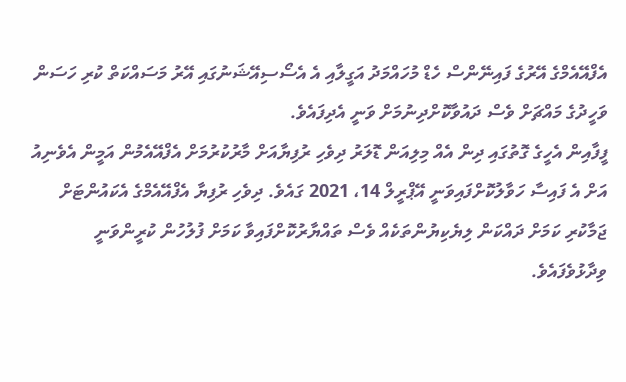އެފްއޭއެމްގެ އޭރުގެ ފައިނޭންސް ހެޑް މުހައްމަދު އަގީލާއި އެ އެސޯސިއޭޝަނުގައި އޭރު މަސައްކަތް ކުރި ހަސަން ވަހީދުގެ މައްޗަށް ވެސް ދައުވާކޮށްދިނުމަށް ވަނީ އެދިފައެވެ.
ފީފާއިން އެހީގެ ގޮތުގައި ދިން އެއް މިލިއަން ޑޮލަރު ދިވެހި ރުފިޔާއަށް މާރުކުރުމަށް އެފްއޭއެމުން އަމީން އެވެނިއު އަށް އެ ފައިސާ ހަވާލުކޮށްފައިވަނީ އޭޕްރީލް 14، 2021 ގައެވެ. ދިވެހި ރުފިޔާ އެފްއޭއެމްގެ އެކައުންޓަށް ޖަމާކުރި ކަމަށް ދައްކަން ލިޔެކިޔުންތަކެއް ވެސް ތައްޔާރުކޮށްފައިވާ ކަމަށް ފުލުހުން ކުރީންވަނީ ވިދާޅުވެފައެވެ.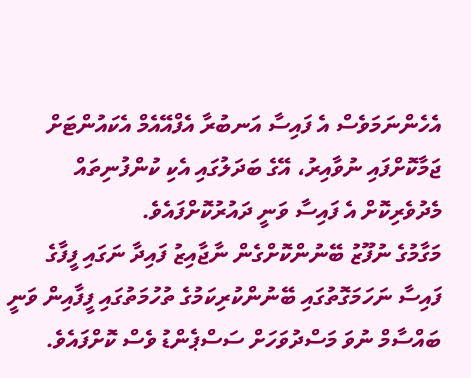އެހެންނަމަވެސް އެ ފައިސާ އަނބުރާ އެފްއޭއެމް އެކައުންޓަށް ޖަމާކޮށްފައި ނުވާއިރު، އޭގެ ބަދަލުގައި އެކި ކުންފުނިތައް މެދުވެރިކޮށް އެ ފައިސާ ވަނީ ދައުރުކޮށްފައެވެ.
މަގާމުގެ ނުފޫޒު ބޭނުންކޮށްގެން ނާޖާއިޒު ފައިދާ ނަގައި ފީފާގެ ފައިސާ ނަހަމަގޮތުގައި ބޭނުންކުރިކަމުގެ ތުހުމަތުގައި ފީފާއިން ވަނީ ބައްސާމް ނުވަ މަސްދުވަހަށް ސަސްޕެންޑު ވެސް ކޮށްފައެވެ.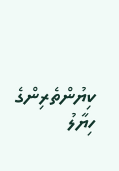ކިޔުންތެރިންގެ ހިޔާލު